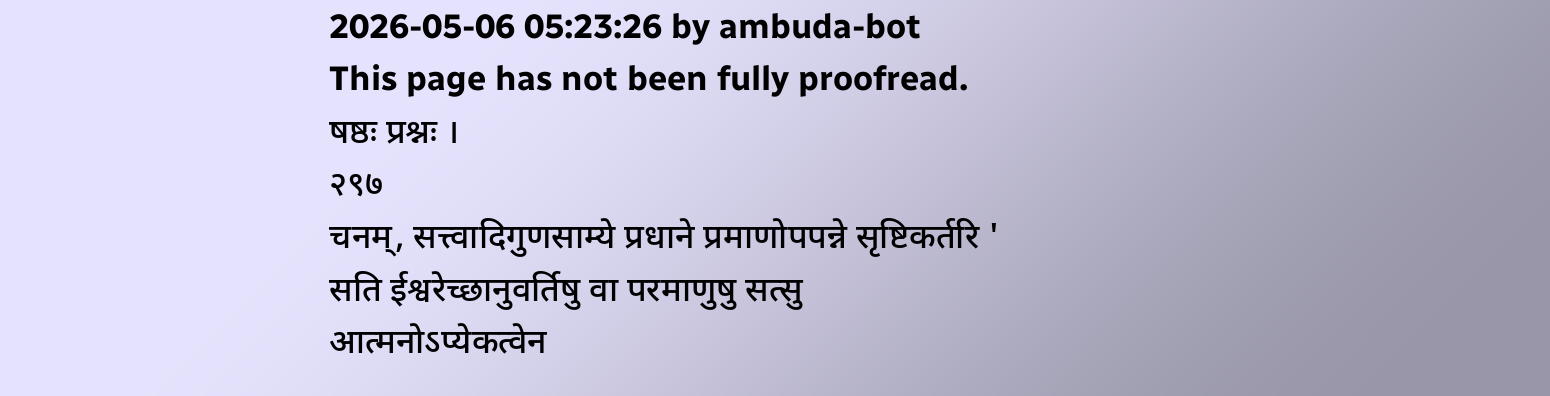2026-05-06 05:23:26 by ambuda-bot
This page has not been fully proofread.
षष्ठः प्रश्नः ।
२९७
चनम्, सत्त्वादिगुणसाम्ये प्रधाने प्रमाणोपपन्ने सृष्टिकर्तरि '
सति ईश्वरेच्छानुवर्तिषु वा परमाणुषु सत्सु आत्मनोऽप्येकत्वेन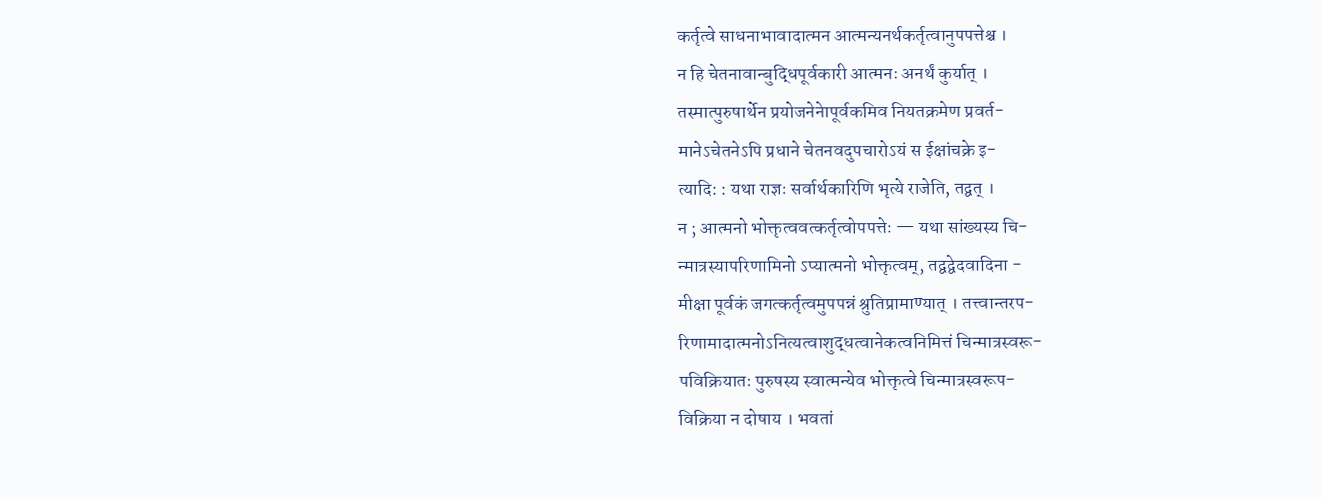कर्तृत्वे साधनाभावादात्मन आत्मन्यनर्थकर्तृत्वानुपपत्तेश्च ।
न हि चेतनावान्बुद्धिपूर्वकारी आत्मनः अनर्थं कुर्यात् ।
तस्मात्पुरुषार्थेन प्रयोजनेनेापूर्वकमिव नियतक्रमेण प्रवर्त-
मानेऽचेतनेऽपि प्रधाने चेतनवदुपचारोऽयं स ईक्षांचक्रे इ-
त्यादि: : यथा राज्ञः सर्वार्थकारिणि भृत्ये राजेति, तद्वत् ।
न ; आत्मनो भोक्तृत्ववत्कर्तृत्वोपपत्तेः — यथा सांख्यस्य चि-
न्मात्रस्यापरिणामिनो ऽप्यात्मनो भोक्तृत्वम्, तद्वद्वेदवादिना -
मीक्षा पूर्वकं जगत्कर्तृत्वमुपपन्नं श्रुतिप्रामाण्यात् । तत्त्वान्तरप-
रिणामादात्मनोऽनित्यत्वाशुद्धत्वानेकत्वनिमित्तं चिन्मात्रस्वरू-
पविक्रियातः पुरुषस्य स्वात्मन्येव भोक्तृत्वे चिन्मात्रस्वरूप-
विक्रिया न दोषाय । भवतां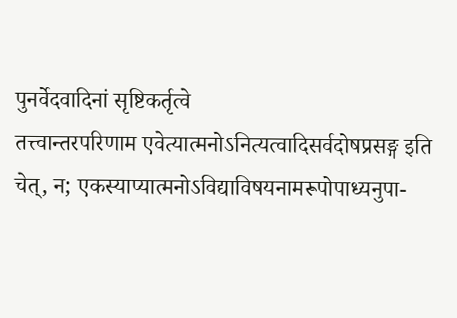पुनर्वेदवादिनां सृष्टिकर्तृत्वे
तत्त्वान्तरपरिणाम एवेत्यात्मनोऽनित्यत्वादिसर्वदोषप्रसङ्ग इति
चेत्, न; एकस्याप्यात्मनोऽविद्याविषयनामरूपोपाध्यनुपा-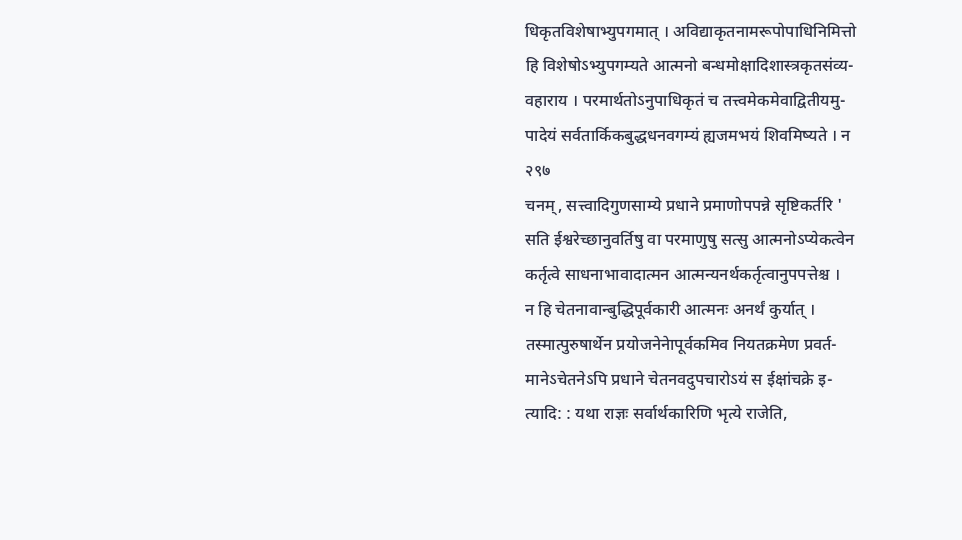धिकृतविशेषाभ्युपगमात् । अविद्याकृतनामरूपोपाधिनिमित्तो
हि विशेषोऽभ्युपगम्यते आत्मनो बन्धमोक्षादिशास्त्रकृतसंव्य-
वहाराय । परमार्थतोऽनुपाधिकृतं च तत्त्वमेकमेवाद्वितीयमु-
पादेयं सर्वतार्किकबुद्धधनवगम्यं ह्यजमभयं शिवमिष्यते । न
२९७
चनम्, सत्त्वादिगुणसाम्ये प्रधाने प्रमाणोपपन्ने सृष्टिकर्तरि '
सति ईश्वरेच्छानुवर्तिषु वा परमाणुषु सत्सु आत्मनोऽप्येकत्वेन
कर्तृत्वे साधनाभावादात्मन आत्मन्यनर्थकर्तृत्वानुपपत्तेश्च ।
न हि चेतनावान्बुद्धिपूर्वकारी आत्मनः अनर्थं कुर्यात् ।
तस्मात्पुरुषार्थेन प्रयोजनेनेापूर्वकमिव नियतक्रमेण प्रवर्त-
मानेऽचेतनेऽपि प्रधाने चेतनवदुपचारोऽयं स ईक्षांचक्रे इ-
त्यादि: : यथा राज्ञः सर्वार्थकारिणि भृत्ये राजेति,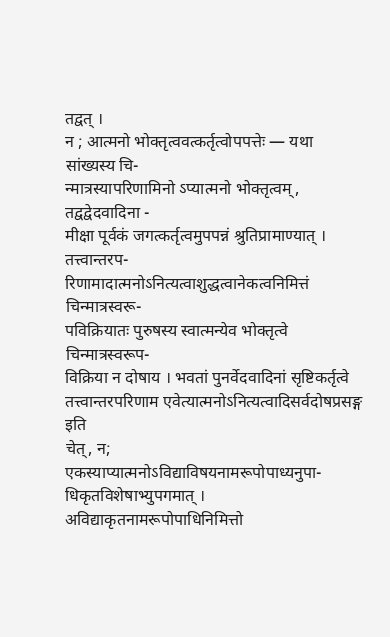तद्वत् ।
न ; आत्मनो भोक्तृत्ववत्कर्तृत्वोपपत्तेः — यथा सांख्यस्य चि-
न्मात्रस्यापरिणामिनो ऽप्यात्मनो भोक्तृत्वम्, तद्वद्वेदवादिना -
मीक्षा पूर्वकं जगत्कर्तृत्वमुपपन्नं श्रुतिप्रामाण्यात् । तत्त्वान्तरप-
रिणामादात्मनोऽनित्यत्वाशुद्धत्वानेकत्वनिमित्तं चिन्मात्रस्वरू-
पविक्रियातः पुरुषस्य स्वात्मन्येव भोक्तृत्वे चिन्मात्रस्वरूप-
विक्रिया न दोषाय । भवतां पुनर्वेदवादिनां सृष्टिकर्तृत्वे
तत्त्वान्तरपरिणाम एवेत्यात्मनोऽनित्यत्वादिसर्वदोषप्रसङ्ग इति
चेत्, न; एकस्याप्यात्मनोऽविद्याविषयनामरूपोपाध्यनुपा-
धिकृतविशेषाभ्युपगमात् । अविद्याकृतनामरूपोपाधिनिमित्तो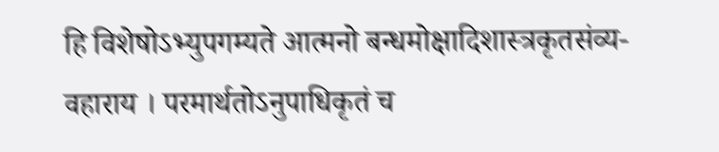हि विशेषोऽभ्युपगम्यते आत्मनो बन्धमोक्षादिशास्त्रकृतसंव्य-
वहाराय । परमार्थतोऽनुपाधिकृतं च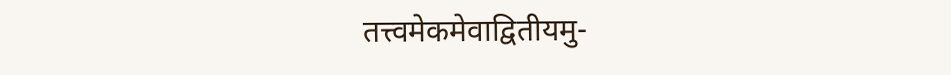तत्त्वमेकमेवाद्वितीयमु-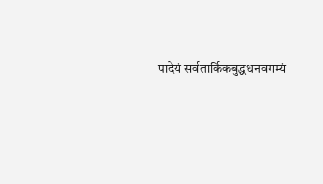पादेयं सर्वतार्किकबुद्धधनवगम्यं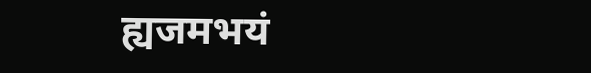ह्यजमभयं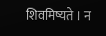शिवमिष्यते । न